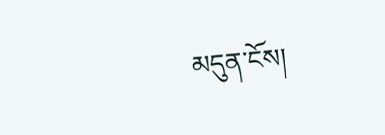མདུན་ངོས།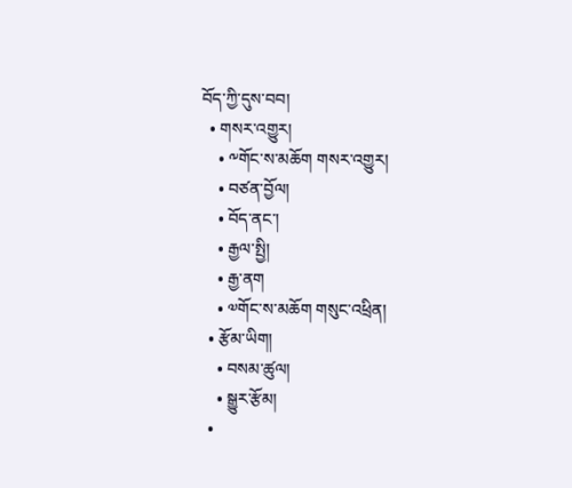བོད་ཀྱི་དུས་བབ།
  • གསར་འགྱུར།
    • ༸གོང་ས་མཆོག གསར་འགྱུར།
    • བཙན་བྱོལ།
    • བོད་ནང་།
    • རྒྱལ་སྤྱི།
    • རྒྱ་ནག
    • ༧གོང་ས་མཆོག གསུང་འཕྲིན།
  • རྩོམ་ཡིག།
    • བསམ་ཚུལ།
    • སྒྱུར་རྩོམ།
  •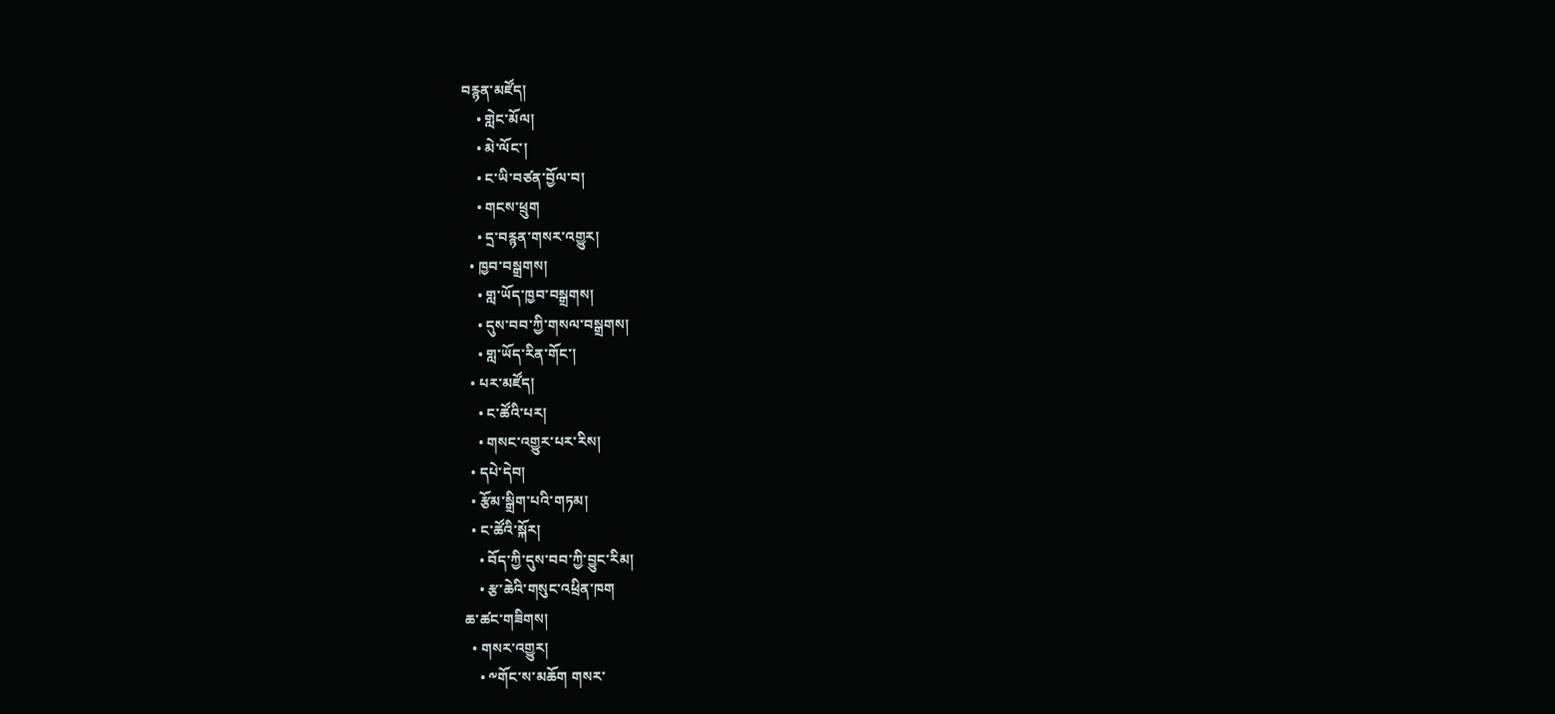བརྙན་མཛོད།
    • གླེང་མོལ།
    • མེ་ལོང་།
    • ང་ཡི་བཙན་བྱོལ་བ།
    • གངས་ཕྲུག
    • དྲ་བརྙན་གསར་འགྱུར།
  • ཁྱབ་བསྒྲགས།
    • གླ་ཡོད་ཁྱབ་བསྒྲགས།
    • དུས་བབ་ཀྱི་གསལ་བསྒྲགས།
    • གླ་ཡོད་རིན་གོང་།
  • པར་མཛོད།
    • ང་ཚོའི་པར།
    • གསང་འགྱུར་པར་རིས།
  • དཔེ་དེབ།
  • རྩོམ་སྒྲིག་པའི་གཏམ།
  • ང་ཚོའི་སྐོར།
    • བོད་ཀྱི་དུས་བབ་ཀྱི་བྱུང་རིམ།
    • རྩ་ཆེའི་གསུང་འཕྲིན་ཁག
ཆ་ཚང་གཟིགས།
  • གསར་འགྱུར།
    • ༸གོང་ས་མཆོག གསར་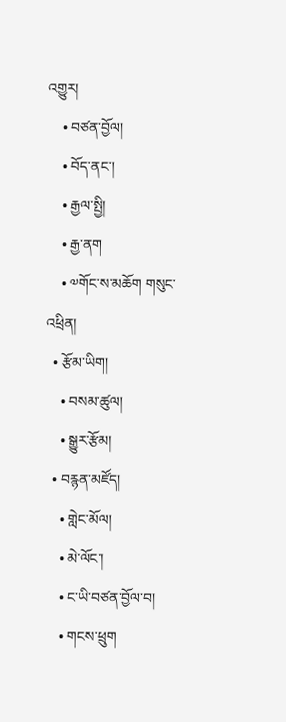འགྱུར།
    • བཙན་བྱོལ།
    • བོད་ནང་།
    • རྒྱལ་སྤྱི།
    • རྒྱ་ནག
    • ༧གོང་ས་མཆོག གསུང་འཕྲིན།
  • རྩོམ་ཡིག།
    • བསམ་ཚུལ།
    • སྒྱུར་རྩོམ།
  • བརྙན་མཛོད།
    • གླེང་མོལ།
    • མེ་ལོང་།
    • ང་ཡི་བཙན་བྱོལ་བ།
    • གངས་ཕྲུག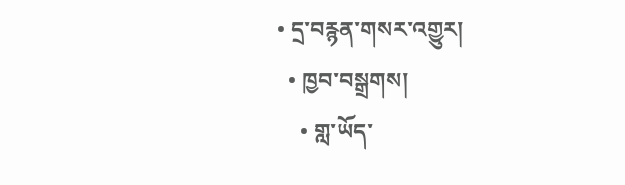• དྲ་བརྙན་གསར་འགྱུར།
  • ཁྱབ་བསྒྲགས།
    • གླ་ཡོད་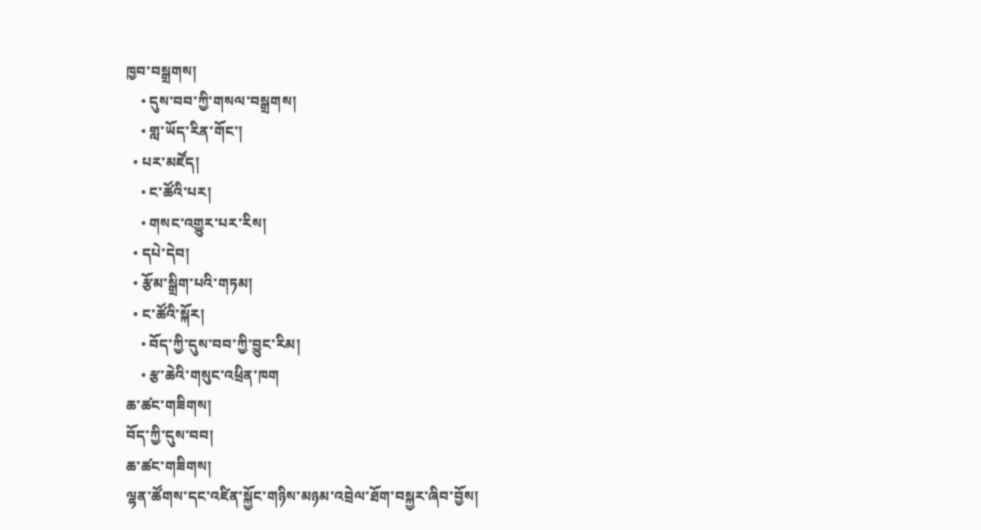ཁྱབ་བསྒྲགས།
    • དུས་བབ་ཀྱི་གསལ་བསྒྲགས།
    • གླ་ཡོད་རིན་གོང་།
  • པར་མཛོད།
    • ང་ཚོའི་པར།
    • གསང་འགྱུར་པར་རིས།
  • དཔེ་དེབ།
  • རྩོམ་སྒྲིག་པའི་གཏམ།
  • ང་ཚོའི་སྐོར།
    • བོད་ཀྱི་དུས་བབ་ཀྱི་བྱུང་རིམ།
    • རྩ་ཆེའི་གསུང་འཕྲིན་ཁག
ཆ་ཚང་གཟིགས།
བོད་ཀྱི་དུས་བབ།
ཆ་ཚང་གཟིགས།
ལྷན་ཚོགས་དང་འཛིན་སྐྱོང་གཉིས་མཉམ་འབྲེལ་ཐོག་བསྐྱར་ཞིབ་བྱོས།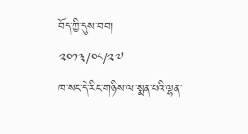བོད་ཀྱི་དུས་བབ།
༢༠༡༣/༠༨/༢༧
ཁ་སང་དེ་རིང་གཉིས་ལ་སྨན་པའི་ལྷན་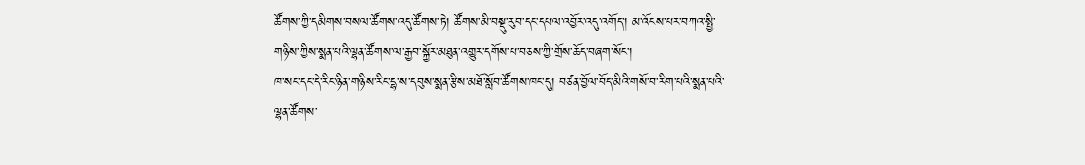ཚོགས་ཀྱི་དམིགས་བསལ་ཚོགས་འདུ་ཚོགས་ཏེ། ཚོགས་མི་བསྡུ་རུབ་དང་དཔལ་འབྱོར་འདུ་འགོད་། མ་འོངས་པར་བཀའ་སྤྱི་གཉིས་ཀྱིས་སྨན་པའི་ལྷན་ཚོགས་ལ་རྒྱབ་སྐྱོར་མཐུན་འགྱུར་དགོས་པ་བཅས་ཀྱི་གྲོས་ཆོད་བཞག་སོང་།
ཁ་སང་དང་དེ་རིང་ཉིན་གཉིས་རིང་དྷ་ས་དབུས་སྨན་རྩིས་མཐོ་སློབ་ཚོགས་ཁང་དུ། བཙན་བྱོལ་བོད་མིའི་གསོ་བ་རིག་པའི་སྨན་པའི་ལྷན་ཚོགས་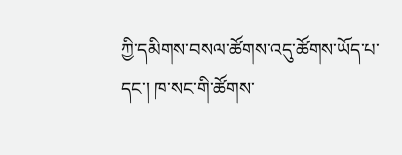ཀྱི་དམིགས་བསལ་ཚོགས་འདུ་ཚོགས་ཡོད་པ་དང་། ཁ་སང་གི་ཚོགས་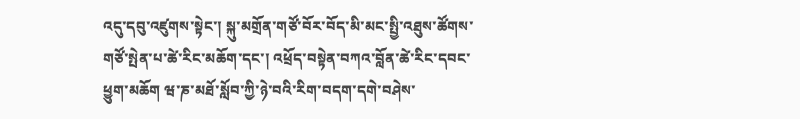འདུ་དབུ་འཛུགས་སྟེང་། སྐུ་མགྲོན་གཙོ་བོར་བོད་མི་མང་སྤྱི་འཐུས་ཚོགས་གཙོ་སྤེན་པ་ཚེ་རིང་མཆོག་དང་། འཕྲོད་བསྟེན་བཀའ་བློན་ཚེ་རིང་དབང་ཕྱུག་མཆོག ཝ་ཎ་མཐོ་སློབ་ཀྱི་ཉེ་བའི་རིག་བདག་དགེ་བཤེས་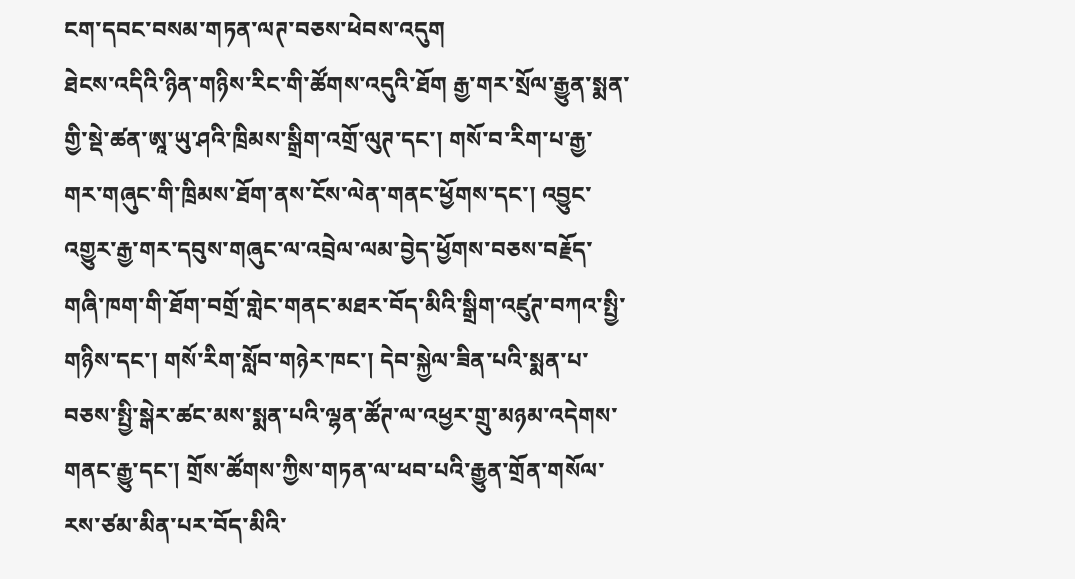ངག་དབང་བསམ་གཏན་ལཊ་བཅས་ཕེབས་འདུག
ཐེངས་འདིའི་ཉིན་གཉིས་རིང་གི་ཚོགས་འདུའི་ཐོག རྒྱ་གར་སྲོལ་རྒྱུན་སྨན་གྱི་སྡེ་ཚན་ཨཱ་ཡུ་ཤའི་ཁྲིམས་སྒྲིག་འགྲོ་ལུཊ་དང་། གསོ་བ་རིག་པ་རྒྱ་གར་གཞུང་གི་ཁྲིམས་ཐོག་ནས་ངོས་ལེན་གནང་ཕྱོགས་དང་། འབྱུང་འགྱུར་རྒྱ་གར་དབུས་གཞུང་ལ་འབྲེལ་ལམ་བྱེད་ཕྱོགས་བཅས་བརྗོད་གཞི་ཁག་གི་ཐོག་བགྲོ་གླེང་གནང་མཐར་བོད་མིའི་སྒྲིག་འཛུཊ་བཀའ་སྤྱི་གཉིས་དང་། གསོ་རིག་སློབ་གཉེར་ཁང་། དེབ་སྐྱེལ་ཟིན་པའི་སྨན་པ་བཅས་སྤྱི་སྒེར་ཚང་མས་སྨན་པའི་ལྷན་ཚོཊ་ལ་འཕྱར་གྲུ་མཉམ་འདེགས་གནང་རྒྱུ་དང་། གྲོས་ཚོགས་ཀྱིས་གཏན་ལ་ཕབ་པའི་རྒྱུན་གྲོན་གསོལ་རས་ཙམ་མིན་པར་བོད་མིའི་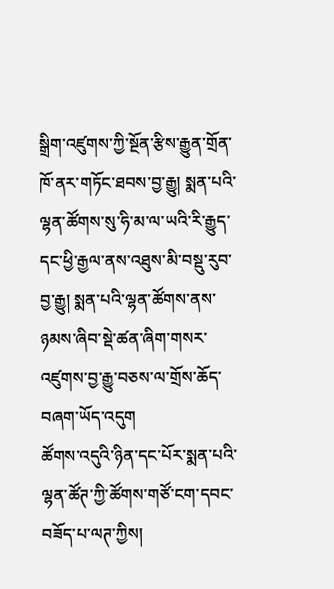སྒྲིག་འཛུགས་ཀྱི་སྔོན་རྩིས་རྒྱུན་གྲོན་ཁོ་ནར་གཏོང་ཐབས་བྱ་རྒྱུ། སྨན་པའི་ལྷན་ཚོགས་སུ་ཧི་མ་ལ་ཡའི་རི་རྒྱུད་དང་ཕྱི་རྒྱལ་ནས་འཐུས་མི་བསྡུ་རུབ་བྱ་རྒྱུ། སྨན་པའི་ལྷན་ཚོགས་ནས་ཉམས་ཞིབ་སྡེ་ཚན་ཞིག་གསར་འཛུགས་བྱ་རྒྱུ་བཅས་ལ་གྲོས་ཆོད་བཞག་ཡོད་འདུག
ཚོགས་འདུའི་ཉིན་དང་པོར་སྨན་པའི་ལྷན་ཚོཊ་ཀྱི་ཚོགས་གཙོ་ངག་དབང་བཟོད་པ་ལཊ་ཀྱིས།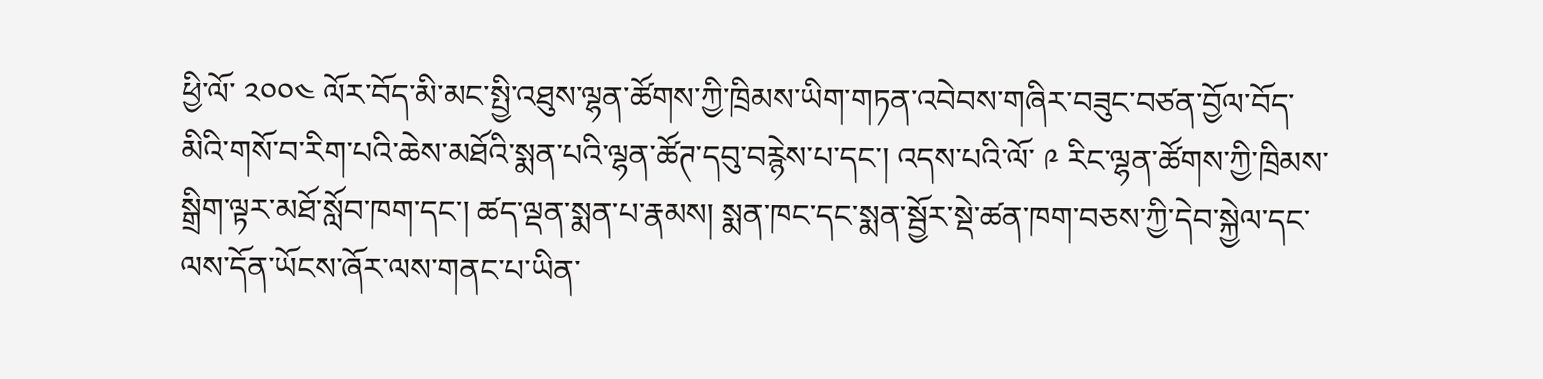ཕྱི་ལོ་ ༢༠༠༤ ལོར་བོད་མི་མང་སྤྱི་འཐུས་ལྷན་ཚོགས་ཀྱི་ཁྲིམས་ཡིག་གཏན་འབེབས་གཞིར་བཟུང་བཙན་བྱོལ་བོད་མིའི་གསོ་བ་རིག་པའི་ཆེས་མཐོའི་སྨན་པའི་ལྷན་ཚོཊ་དབུ་བརྙེས་པ་དང་། འདས་པའི་ལོ་ ༩ རིང་ལྷན་ཚོགས་ཀྱི་ཁྲིམས་སྒྲིག་ལྟར་མཐོ་སློབ་ཁག་དང་། ཚད་ལྡན་སྨན་པ་རྣམས། སྨན་ཁང་དང་སྨན་སྦྱོར་སྡེ་ཚན་ཁག་བཅས་ཀྱི་དེབ་སྐྱེལ་དང་ལས་དོན་ཡོངས་ཞོར་ལས་གནང་པ་ཡིན་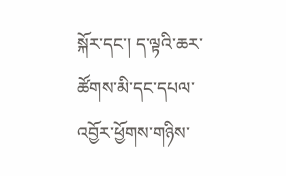སྐོར་དང་། ད་ལྟའི་ཆར་ཚོགས་མི་དང་དཔལ་འབྱོར་ཕྱོགས་གཉིས་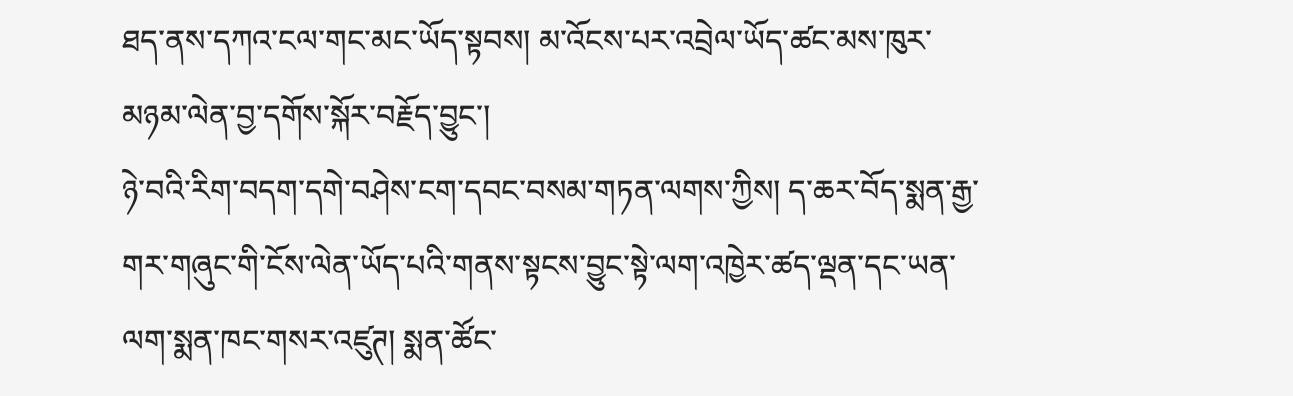ཐད་ནས་དཀའ་ངལ་གང་མང་ཡོད་སྟབས། མ་འོངས་པར་འབྲེལ་ཡོད་ཚང་མས་ཁུར་མཉམ་ལེན་བྱ་དགོས་སྐོར་བརྗོད་བྱུང་།
ཉེ་བའི་རིག་བདག་དགེ་བཤེས་ངག་དབང་བསམ་གཏན་ལགས་ཀྱིས། ད་ཆར་བོད་སྨན་རྒྱ་གར་གཞུང་གི་ངོས་ལེན་ཡོད་པའི་གནས་སྟངས་བྱུང་སྟེ་ལག་འཁྱེར་ཚད་ལྡན་དང་ཡན་ལག་སྨན་ཁང་གསར་འཛུཊ། སྨན་ཚོང་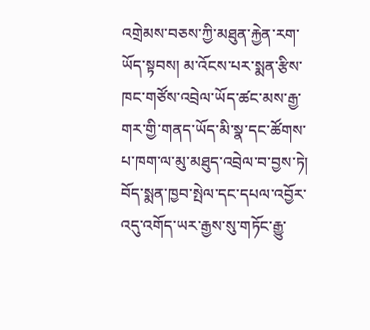འགྲེམས་བཅས་ཀྱི་མཐུན་རྐྱེན་རག་ཡོད་སྟབས། མ་འོངས་པར་སྨན་རྩིས་ཁང་གཙོས་འབྲེལ་ཡོད་ཚང་མས་རྒྱ་གར་གྱི་གནད་ཡོད་མི་སྣ་དང་ཚོགས་པ་ཁག་ལ་མུ་མཐུད་འབྲེལ་བ་བྱས་ཏེ། བོད་སྨན་ཁྱབ་སྤེལ་དང་དཔལ་འབྱོར་འདུ་འགོད་ཡར་རྒྱས་སུ་གཏོང་རྒྱུ་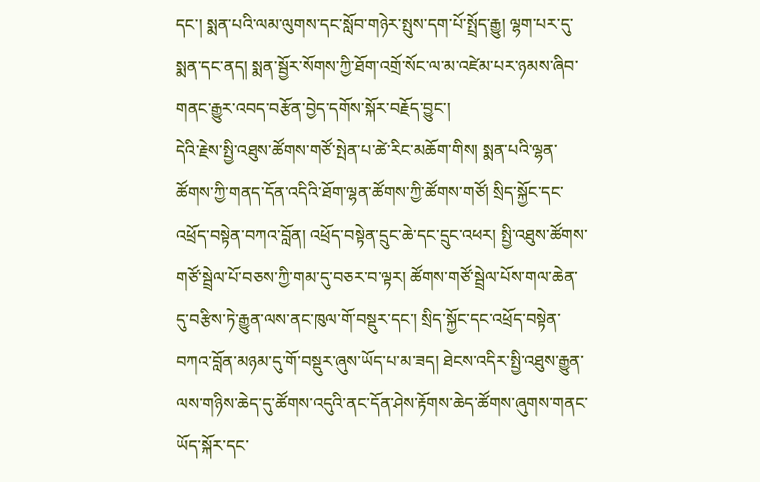དང་། སྨན་པའི་ལམ་ལུགས་དང་སློབ་གཉེར་སྤུས་དག་པོ་སྤྲོད་རྒྱུ། ལྷག་པར་དུ་སྨན་དང་ནད། སྨན་སྦྱོར་སོགས་ཀྱི་ཐོག་འགྲོ་སོང་ལ་མ་འཛེམ་པར་ཉམས་ཞིབ་གནང་རྒྱུར་འབད་བརྩོན་བྱེད་དགོས་སྐོར་བརྗོད་བྱུང་།
དེའི་རྗེས་སྤྱི་འཐུས་ཚོགས་གཙོ་སྤེན་པ་ཚེ་རིང་མཆོག་གིས། སྨན་པའི་ལྷན་ཚོགས་ཀྱི་གནད་དོན་འདིའི་ཐོག་ལྷན་ཚོགས་ཀྱི་ཚོགས་གཙོ། སྲིད་སྐྱོང་དང་འཕྲོད་བསྟེན་བཀའ་བློན། འཕྲོད་བསྟེན་དྲུང་ཆེ་དང་དྲུང་འཕར། སྤྱི་འཐུས་ཚོགས་གཙོ་སྦྲེལ་པོ་བཅས་ཀྱི་གམ་དུ་བཅར་བ་ལྟར། ཚོགས་གཙོ་སྦྲེལ་པོས་གལ་ཆེན་དུ་བརྩིས་ཏེ་རྒྱུན་ལས་ནང་ཁུལ་གོ་བསྡུར་དང་། སྲིད་སྐྱོང་དང་འཕྲོད་བསྟེན་བཀའ་བློན་མཉམ་དུ་གོ་བསྡུར་ཞུས་ཡོད་པ་མ་ཟད། ཐེངས་འདིར་སྤྱི་འཐུས་རྒྱུན་ལས་གཉིས་ཆེད་དུ་ཚོགས་འདུའི་ནང་དོན་ཤེས་རྟོགས་ཆེད་ཚོགས་ཞུགས་གནང་ཡོད་སྐོར་དང་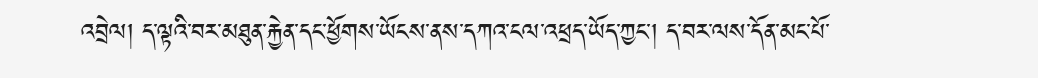འབྲེལ། ད་ལྟའི་བར་མཐུན་རྐྱེན་དང་ཕྱོགས་ཡོངས་ནས་དཀའ་ངལ་འཕྲད་ཡོད་ཀྱང་། ད་བར་ལས་དོན་མང་པོ་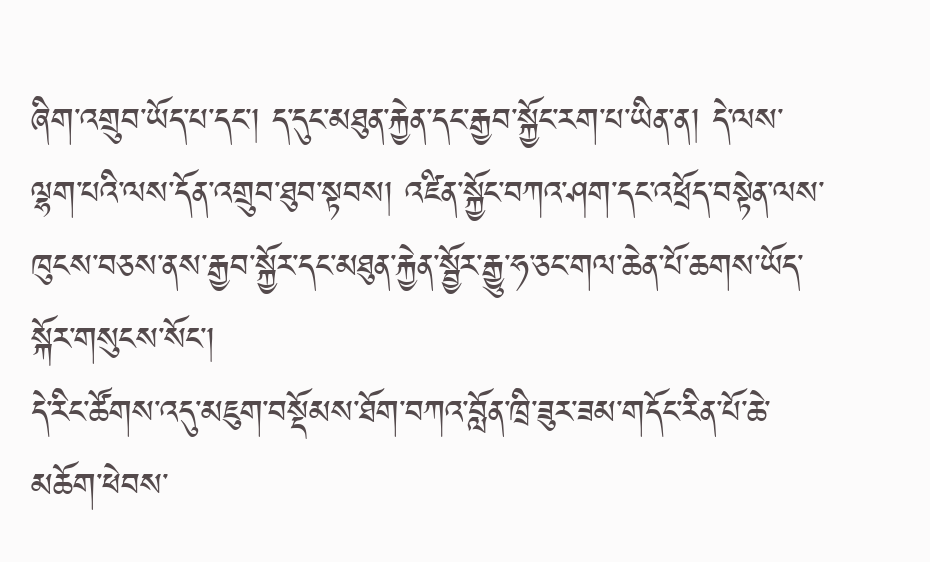ཞིག་འགྲུབ་ཡོད་པ་དང་། ད་དུང་མཐུན་རྐྱེན་དང་རྒྱབ་སྐྱོང་རག་པ་ཡིན་ན། དེ་ལས་ལྷག་པའི་ལས་དོན་འགྲུབ་ཐུབ་སྟབས། འཛིན་སྐྱོང་བཀའ་ཤག་དང་འཕྲོད་བསྟེན་ལས་ཁུངས་བཅས་ནས་རྒྱབ་སྐྱོར་དང་མཐུན་རྐྱེན་སྦྱོར་རྒྱུ་ཧ་ཅང་གལ་ཆེན་པོ་ཆགས་ཡོད་སྐོར་གསུངས་སོང་།
དེ་རིང་ཚོགས་འདུ་མཇུག་བསྡོམས་ཐོག་བཀའ་བློན་ཁྲི་ཟུར་ཟམ་གདོང་རིན་པོ་ཆེ་མཆོག་ཕེབས་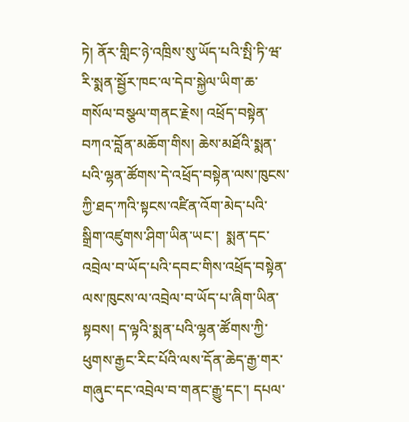ཏེ། ནོར་གླིང་ཉེ་འཁྲིས་སུ་ཡོད་པའི་སྤི་ཏི་ཝ་རི་སྨན་སྦྱོར་ཁང་ལ་དེབ་སྐྱེལ་ཡིག་ཆ་གསོལ་བསྩལ་གནང་རྗེས། འཕྲོད་བསྟེན་བཀའ་བློན་མཆོག་གིས། ཆེས་མཐོའི་སྨན་པའི་ལྷན་ཚོགས་དེ་འཕྲོད་བསྟེན་ལས་ཁུངས་ཀྱི་ཐད་ཀའི་སྟངས་འཛིན་འོག་མེད་པའི་སྒྲིག་འཛུགས་ཤིག་ཡིན་ཡང་།  སྨན་དང་འབྲེལ་བ་ཡོད་པའི་དབང་གིས་འཕྲོད་བསྟེན་ལས་ཁུངས་ལ་འབྲེལ་བ་ཡོད་པ་ཞིག་ཡིན་སྟབས། ད་ལྟའི་སྨན་པའི་ལྷན་ཚོགས་ཀྱི་ཕུགས་རྒྱང་རིང་པོའི་ལས་དོན་ཆེད་རྒྱ་གར་གཞུང་དང་འབྲེལ་བ་གནང་རྒྱུ་དང་། དཔལ་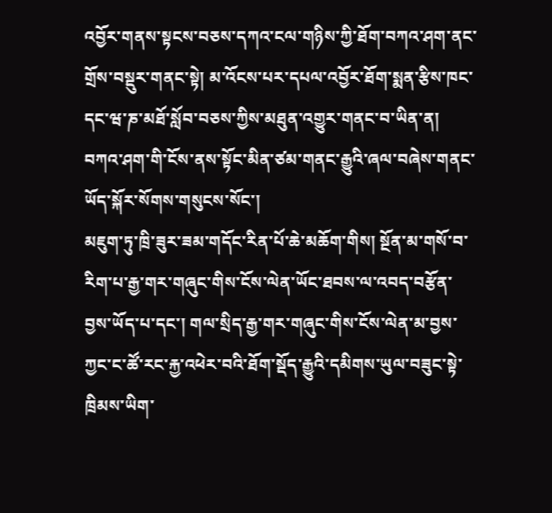འབྱོར་གནས་སྟངས་བཅས་དཀའ་ངལ་གཉིས་ཀྱི་ཐོག་བཀའ་ཤག་ནང་གྲོས་བསྡུར་གནང་སྟེ། མ་འོངས་པར་དཔལ་འབྱོར་ཐོག་སྨན་རྩིས་ཁང་དང་ཝ་ཎ་མཐོ་སློབ་བཅས་ཀྱིས་མཐུན་འགྱུར་གནང་བ་ཡིན་ན། བཀའ་ཤག་གི་ངོས་ནས་སྟོང་མིན་ཙམ་གནང་རྒྱུའི་ཞལ་བཞེས་གནང་ཡོད་སྐོར་སོགས་གསུངས་སོང་།
མཇུག་ཏུ་ཁྲི་ཟུར་ཟམ་གདོང་རིན་པོ་ཆེ་མཆོག་གིས། སྔོན་མ་གསོ་བ་རིག་པ་རྒྱ་གར་གཞུང་གིས་ངོས་ལེན་ཡོང་ཐབས་ལ་འབད་བརྩོན་བྱས་ཡོད་པ་དང་། གལ་སྲིད་རྒྱ་གར་གཞུང་གིས་ངོས་ལེན་མ་བྱས་ཀྱང་ང་ཚོ་རང་རྐྱ་འཕེར་བའི་ཐོག་སྡོད་རྒྱུའི་དམིགས་ཡུལ་བཟུང་སྟེ་ཁྲིམས་ཡིག་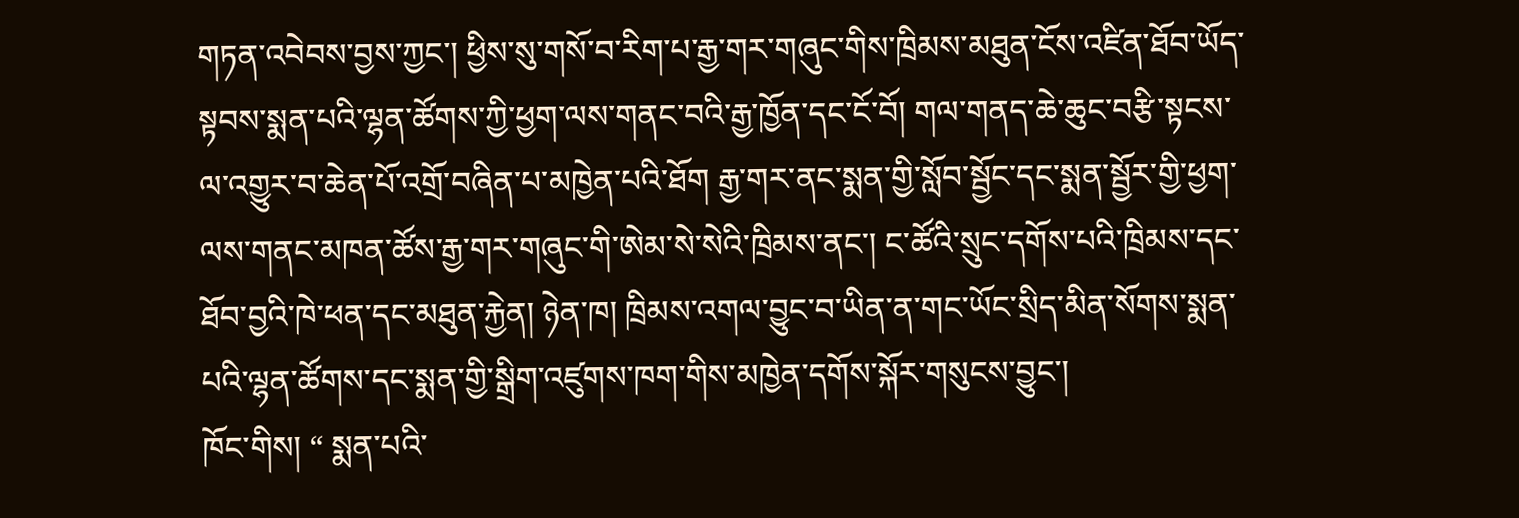གཏན་འབེབས་བྱས་ཀྱང་། ཕྱིས་སུ་གསོ་བ་རིག་པ་རྒྱ་གར་གཞུང་གིས་ཁྲིམས་མཐུན་ངོས་འཛིན་ཐོབ་ཡོད་སྟབས་སྨན་པའི་ལྷན་ཚོགས་ཀྱི་ཕྱག་ལས་གནང་བའི་རྒྱ་ཁྱོན་དང་ངོ་བོ། གལ་གནད་ཆེ་ཆུང་བརྩི་སྟངས་ལ་འགྱུར་བ་ཆེན་པོ་འགྲོ་བཞིན་པ་མཁྱེན་པའི་ཐོག རྒྱ་གར་ནང་སྨན་གྱི་སློབ་སྦྱོང་དང་སྨན་སྦྱོར་གྱི་ཕྱག་ལས་གནང་མཁན་ཚོས་རྒྱ་གར་གཞུང་གི་ཨེམ་སེ་སེའི་ཁྲིམས་ནང་། ང་ཚོའི་སྲུང་དགོས་པའི་ཁྲིམས་དང་ཐོབ་བྱའི་ཁེ་ཕན་དང་མཐུན་རྐྱེན། ཉེན་ཁ། ཁྲིམས་འགལ་བྱུང་བ་ཡིན་ན་གང་ཡོང་སྲིད་མིན་སོགས་སྨན་པའི་ལྷན་ཚོགས་དང་སྨན་གྱི་སྒྲིག་འཛུགས་ཁག་གིས་མཁྱེན་དགོས་སྐོར་གསུངས་བྱུང་།
ཁོང་གིས། “ སྨན་པའི་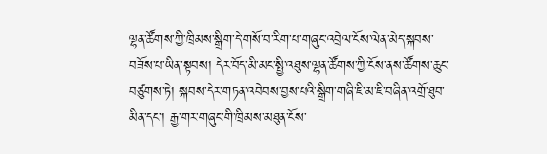ལྷན་ཚོགས་ཀྱི་ཁྲིམས་སྒྲིག་དེ་གསོ་བ་རིག་པ་གཞུང་འབྲེལ་ངོས་ལེན་མེད་སྐབས་བཟོས་པ་ཡིན་སྟབས། དེར་བོད་མི་མང་སྤྱི་འཐུས་ལྷན་ཚོགས་ཀྱི་ངོས་ནས་ཚོགས་ཆུང་བཙུགས་ཏེ། སྐབས་དེར་གཏན་འབེབས་བྱས་པའི་སྒྲིག་གཞི་ཇི་མ་ཇི་བཞིན་འགྲོ་ཐུབ་མིན་དང་། རྒྱ་གར་གཞུང་གི་ཁྲིམས་མཐུན་ངོས་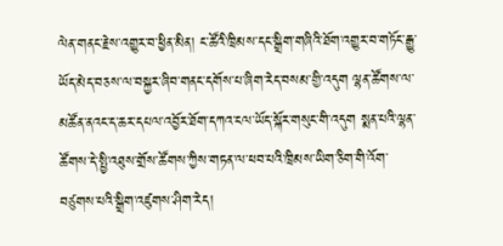ལེན་གནང་རྗེས་འགྱུར་བ་ཕྱིན་མིན། ང་ཚོའི་ཁྲིམས་དང་སྒྲིག་གཞིའི་ཐོག་འགྱུར་བ་གཏོང་རྒྱུ་ཡོད་མེད་བཅས་ལ་བསྐྱར་ཞིབ་གནང་དགོས་པ་ཞིག་རེད་བསམ་གྱི་འདུག ལྷན་ཚོགས་ལ་མཚོན་ནའང་ད་ཆར་དཔལ་འབྱོར་ཐོག་དཀའ་ངལ་ཡོད་སྐོར་གསུང་གི་འདུག སྨན་པའི་ལྷན་ཚོགས་དེ་སྤྱི་འཐུས་གྲོས་ཚོགས་ཀྱིས་གཏན་ལ་ཕབ་པའི་ཁྲིམས་ཡིག་ཅིག་གི་འོག་བཙུགས་པའི་སྒྲིག་འཛུགས་ཤིག་རེད།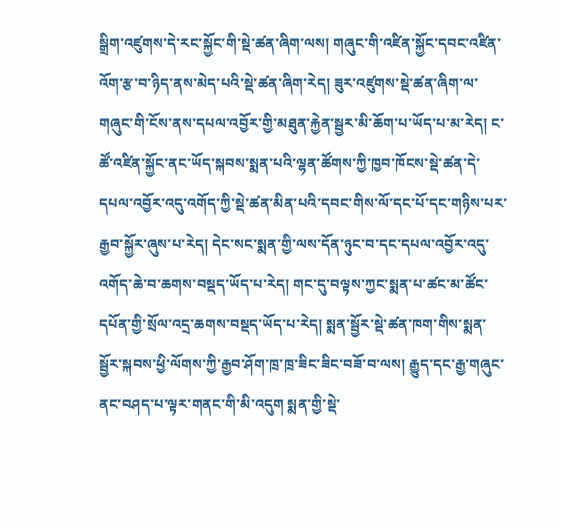སྒྲིག་འཛུགས་དེ་རང་སྐྱོང་གི་སྡེ་ཚན་ཞིག་ལས། གཞུང་གི་འཛིན་སྐྱོང་དབང་འཛིན་འོག་རྩ་བ་ཉིད་ནས་མེད་པའི་སྡེ་ཚན་ཞིག་རེད། ཟུར་འཛུགས་སྡེ་ཚན་ཞིག་ལ་གཞུང་གི་ངོས་ནས་དཔལ་འབྱོར་གྱི་མཐུན་རྐྱེན་སྦྱར་མི་ཆོག་པ་ཡོད་པ་མ་རེད། ང་ཚོ་འཛིན་སྐྱོང་ནང་ཡོད་སྐབས་སྨན་པའི་ལྷན་ཚོགས་ཀྱི་ཁྱབ་ཁོངས་སྡེ་ཚན་དེ་དཔལ་འབྱོར་འདུ་འགོད་ཀྱི་སྡེ་ཚན་མིན་པའི་དབང་གིས་ལོ་དང་པོ་དང་གཉིས་པར་རྒྱབ་སྐྱོར་ཞུས་པ་རེད། དེང་སང་སྨན་གྱི་ལས་དོན་ཉུང་བ་དང་དཔལ་འབྱོར་འདུ་འགོད་ཆེ་བ་ཆགས་བསྡད་ཡོད་པ་རེད། གང་དུ་བལྟས་ཀྱང་སྨན་པ་ཚང་མ་ཚོང་དཔོན་གྱི་སྲོལ་འདྲ་ཆགས་བསྡད་ཡོད་པ་རེད། སྨན་སྦྱོར་སྡེ་ཚན་ཁག་གིས་སྨན་སྦྱོར་སྐབས་ཕྱི་ལོགས་ཀྱི་རྒྱབ་ཤོག་ཁྲ་ཁྲ་ཟིང་ཟིང་བཟོ་བ་ལས། རྒྱུད་དང་རྒྱ་གཞུང་ནང་བཤད་པ་ལྟར་གནང་གི་མི་འདུག སྨན་གྱི་སྡེ་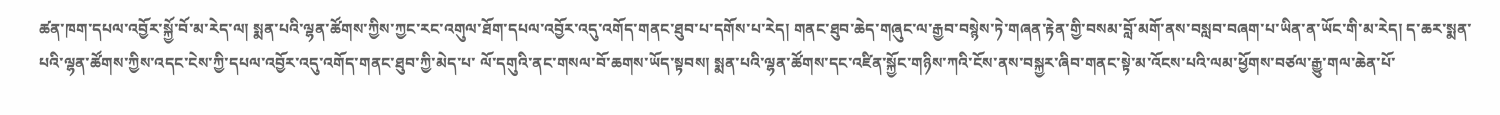ཚན་ཁག་དཔལ་འབྱོར་སྐྱོ་བོ་མ་རེད་ལ། སྨན་པའི་ལྷན་ཚོགས་ཀྱིས་ཀྱང་རང་འགུལ་ཐོག་དཔལ་འབྱོར་འདུ་འགོད་གནང་ཐུབ་པ་དགོས་པ་རེད། གནང་ཐུབ་ཆེད་གཞུང་ལ་རྒྱབ་བསྙེས་ཏེ་གཞན་རྟེན་གྱི་བསམ་བློ་མགོ་ནས་བསླབ་བཞག་པ་ཡིན་ན་ཡོང་གི་མ་རེད། ད་ཆར་སྨན་པའི་ལྷན་ཚོགས་ཀྱིས་འདང་ངེས་ཀྱི་དཔལ་འབྱོར་འདུ་འགོད་གནང་ཐུབ་ཀྱི་མེད་པ་ ལོ་དགུའི་ནང་གསལ་བོ་ཆགས་ཡོད་སྟབས། སྨན་པའི་ལྷན་ཚོགས་དང་འཛིན་སྐྱོང་གཉིས་ཀའི་ངོས་ནས་བསྐྱར་ཞིབ་གནང་སྟེ་མ་འོངས་པའི་ལམ་ཕྱོགས་བཙལ་རྒྱུ་གལ་ཆེན་པོ་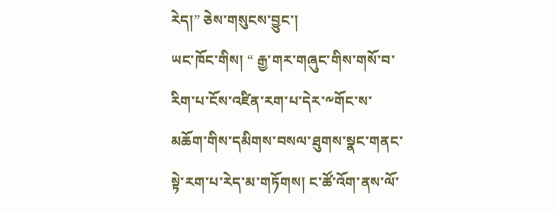རེད།” ཅེས་གསུངས་བྱུང་།
ཡང་ཁོང་གིས། “ རྒྱ་གར་གཞུང་གིས་གསོ་བ་རིག་པ་ངོས་འཛིན་རག་པ་དེར་༸གོང་ས་མཆོག་གིས་དམིགས་བསལ་ཐུགས་སྣང་གནང་སྟེ་རག་པ་རེད་མ་གཏོགས། ང་ཚོ་འོག་ནས་ལོ་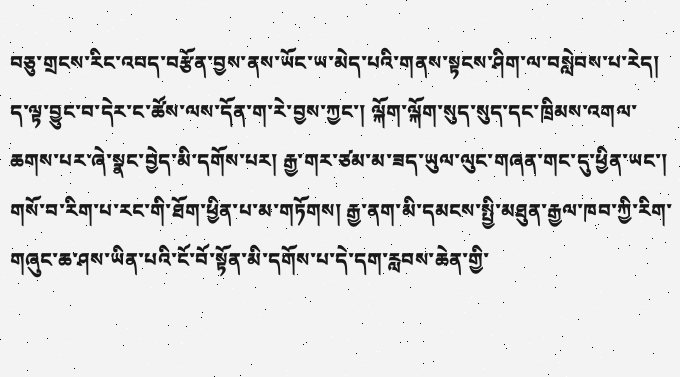བཅུ་གྲངས་རིང་འབད་བརྩོན་བྱས་ནས་ཡོང་ཡ་མེད་པའི་གནས་སྟངས་ཤིག་ལ་བསླེབས་པ་རེད། ད་ལྟ་བྱུང་བ་དེར་ང་ཚོས་ལས་དོན་ག་རེ་བྱས་ཀྱང་། ལྐོག་ལྐོག་སུད་སུད་དང་ཁྲིམས་འགལ་ཆགས་པར་ཞེ་སྣང་བྱེད་མི་དགོས་པར། རྒྱ་གར་ཙམ་མ་ཟད་ཡུལ་ལུང་གཞན་གང་དུ་ཕྱིན་ཡང་། གསོ་བ་རིག་པ་རང་གི་ཐོག་ཕྱིན་པ་མ་གཏོགས། རྒྱ་ནག་མི་དམངས་སྤྱི་མཐུན་རྒྱལ་ཁབ་ཀྱི་རིག་གཞུང་ཆ་ཤས་ཡིན་པའི་ངོ་བོ་སྟོན་མི་དགོས་པ་དེ་དག་རླབས་ཆེན་གྱི་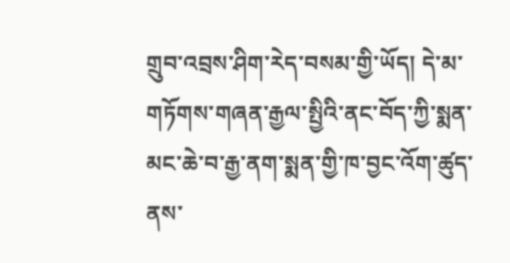གྲུབ་འབྲས་ཤིག་རེད་བསམ་གྱི་ཡོད། དེ་མ་གཏོགས་གཞན་རྒྱལ་སྤྱིའི་ནང་བོད་ཀྱི་སྨན་མང་ཆེ་བ་རྒྱ་ནག་སྨན་གྱི་ཁ་བྱང་འོག་ཚུད་ནས་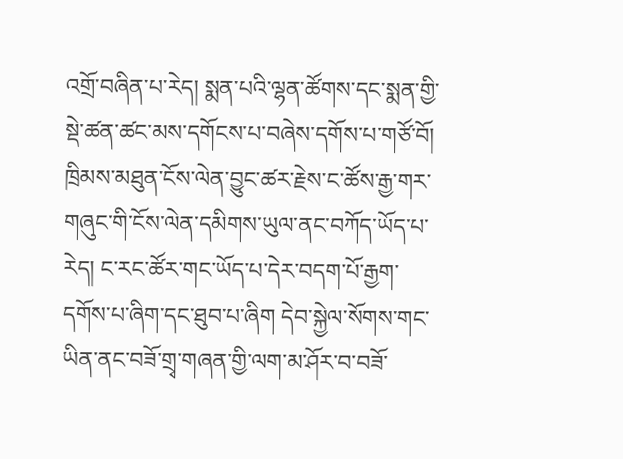འགྲོ་བཞིན་པ་རེད། སྨན་པའི་ལྷན་ཚོགས་དང་སྨན་གྱི་སྡེ་ཚན་ཚང་མས་དགོངས་པ་བཞེས་དགོས་པ་གཙོ་བོ། ཁྲིམས་མཐུན་ངོས་ལེན་བྱུང་ཚར་རྗེས་ང་ཚོས་རྒྱ་གར་གཞུང་གི་ངོས་ལེན་དམིགས་ཡུལ་ནང་བཀོད་ཡོད་པ་རེད། ང་རང་ཚོར་གང་ཡོད་པ་དེར་བདག་པོ་རྒྱག་དགོས་པ་ཞིག་དང་ཐུབ་པ་ཞིག དེབ་སྐྱེལ་སོགས་གང་ཡིན་ནང་བཟོ་གྲྭ་གཞན་གྱི་ལག་མ་ཤོར་བ་བཟོ་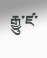རྒྱུ་ཛ་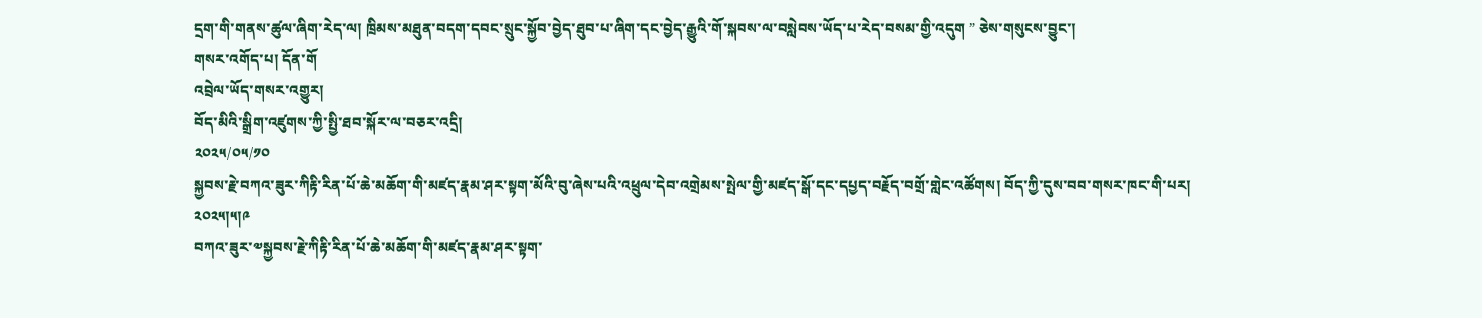དྲག་གི་གནས་ཚུལ་ཞིག་རེད་ལ། ཁྲིམས་མཐུན་བདག་དབང་སྲུང་སྐྱོབ་བྱེད་ཐུབ་པ་ཞིག་དང་བྱེད་རྒྱུའི་གོ་སྐབས་ལ་བསླེབས་ཡོད་པ་རེད་བསམ་གྱི་འདུག ” ཅེས་གསུངས་བྱུང་།
གསར་འགོད་པ། དོན་གོ
འབྲེལ་ཡོད་གསར་འགྱུར།
བོད་མིའི་སྒྲིག་འཛུགས་ཀྱི་སྤྱི་ཐབ་སྐོར་ལ་བཅར་འདྲི།
༢༠༢༥/༠༥/༡༠
སྐྱབས་རྗེ་བཀའ་ཟུར་ཀིརྟི་རིན་པོ་ཆེ་མཆོག་གི་མཛད་རྣམ་ཤར་སྟག་མོའི་བུ་ཞེས་པའི་འཕྲུལ་དེབ་འགྲེམས་སྤེལ་གྱི་མཛད་སྒོ་དང་དཔྱད་བརྗོད་བགྲོ་གླེང་འཚོགས། བོད་ཀྱི་དུས་བབ་གསར་ཁང་གི་པར། ༢༠༢༥།༥།༩
བཀའ་ཟུར་༧སྐྱབས་རྗེ་ཀིརྟི་རིན་པོ་ཆེ་མཆོག་གི་མཛད་རྣམ་ཤར་སྟག་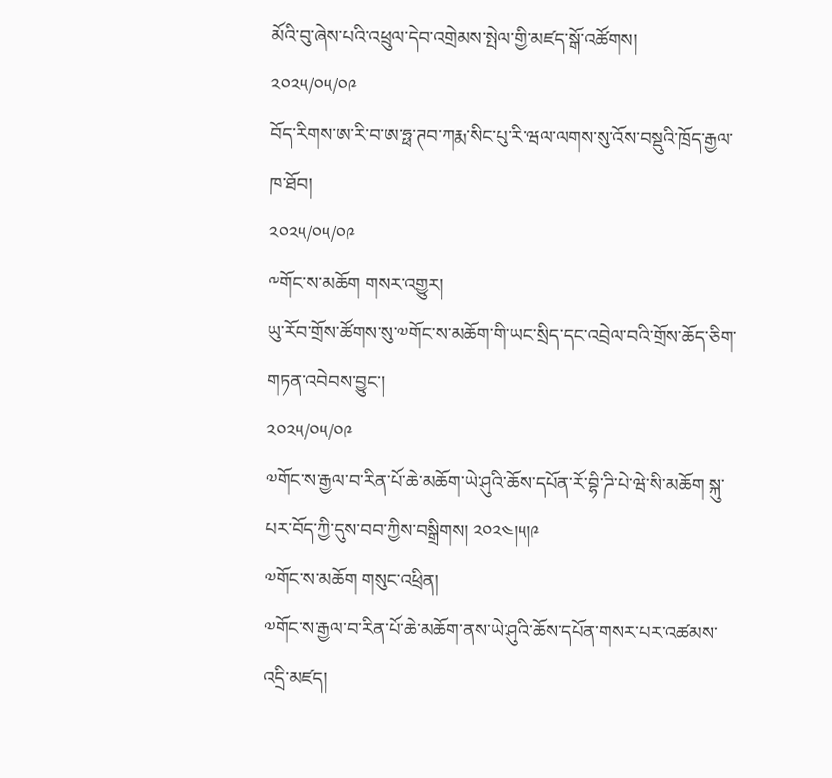མོའི་བུ་ཞེས་པའི་འཕྲུལ་དེབ་འགྲེམས་སྤེལ་གྱི་མཛད་སྒོ་འཚོགས།
༢༠༢༥/༠༥/༠༩
བོད་རིགས་ཨ་རི་བ་ཨ་ཧྥ་ཊབ་ཀརྨ་སིང་པུ་རི་ཝལ་ལགས་སུ་འོས་བསྡུའི་ཁྲོད་རྒྱལ་ཁ་ཐོབ།
༢༠༢༥/༠༥/༠༩
༸གོང་ས་མཆོག གསར་འགྱུར།
ཡུ་རོབ་གྲོས་ཚོགས་སུ་༧གོང་ས་མཆོག་གི་ཡང་སྲིད་དང་འབྲེལ་བའི་གྲོས་ཆོད་ཅིག་གཏན་འབེབས་བྱུང་།
༢༠༢༥/༠༥/༠༩
༧གོང་ས་རྒྱལ་བ་རིན་པོ་ཆེ་མཆོག་ཡེ་ཤུའི་ཆོས་དཔོན་རོ་བྷི་ཌི་པེ་ཝེ་སི་མཆོག སྐུ་པར་བོད་ཀྱི་དུས་བབ་ཀྱིས་བསྒྲིགས། ༢༠༢༤།༥།༩
༧གོང་ས་མཆོག གསུང་འཕྲིན།
༧གོང་ས་རྒྱལ་བ་རིན་པོ་ཆེ་མཆོག་ནས་ཡེ་ཤུའི་ཆོས་དཔོན་གསར་པར་འཚམས་འདྲི་མཛད།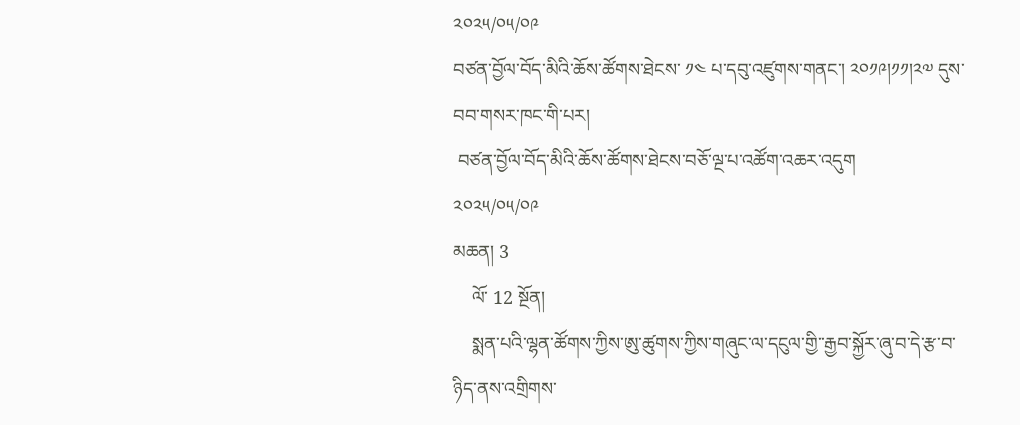༢༠༢༥/༠༥/༠༩
བཙན་བྱོལ་བོད་མིའི་ཆོས་ཚོགས་ཐེངས་ ༡༤ པ་དབུ་འཛུགས་གནང་། ༢༠༡༩།༡༡།༢༧ དུས་བབ་གསར་ཁང་གི་པར།
 བཙན་བྱོལ་བོད་མིའི་ཆོས་ཚོགས་ཐེངས་བཅོ་ལྔ་པ་འཚོག་འཆར་འདུག
༢༠༢༥/༠༥/༠༩
མཆན། 3
    ལོ་ 12 སྔོན།
    སྨན་པའི་ལྷན་ཚོགས་ཀྱིས་ཨུ་ཚུགས་ཀྱིས་གཞུང་ལ་དངུལ་གྱི་་རྒྱབ་སྐྱོར་ཞུ་བ་དེ་རྩ་བ་ཉིད་ནས་འགྲིགས་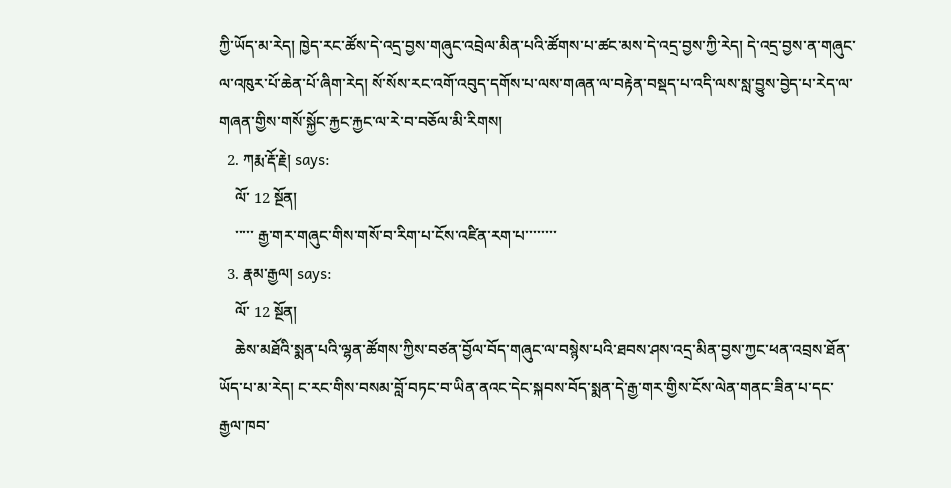ཀྱི་ཡོད་མ་རེད། ཁྱེད་རང་ཚོས་དེ་འདྲ་བྱས་གཞུང་འབྲེལ་མིན་པའི་ཚོགས་པ་ཚང་མས་དེ་འདྲ་བྱས་ཀྱི་རེད། དེ་འདྲ་བྱས་ན་གཞུང་ལ་འཁུར་པོ་ཆེན་པོ་ཞིག་རེད། སོ་སོས་རང་འགོ་འབུད་དགོས་པ་ལས་གཞན་ལ་བརྟེན་བསྡད་པ་འདི་ལས་སླ་བྱུས་བྱེད་པ་རེད་ལ་གཞན་གྱིས་གསོ་སྐྱོང་རྐྱང་རྐྱང་ལ་རེ་བ་བཅོལ་མི་རིགས།
  2. ཀརྨ་རྡོ་རྗེ། says:
    ལོ་ 12 སྔོན།
    ་་་་་ རྒྱ་གར་གཞུང་གིས་གསོ་བ་རིག་པ་ངོས་འཛིན་རག་པ་་་་་་་་
  3. རྣམ་རྒྱལ། says:
    ལོ་ 12 སྔོན།
    ཆེས་མཐོའི་སྨན་པའི་ལྷན་ཚོགས་ཀྱིས་བཙན་བྱོལ་བོད་གཞུང་ལ་བསྙེས་པའི་ཐབས་ཤས་འདྲ་མིན་བྱས་ཀྱང་ཕན་འབྲས་ཐོན་ཡོད་པ་མ་རེད། ང་རང་གིས་བསམ་བློ་བཏང་བ་ཡིན་ནའང་དེང་སྐབས་བོད་སྨན་དེ་རྒྱ་གར་གྱིས་ངོས་ལེན་གནང་ཟིན་པ་དང་རྒྱལ་ཁབ་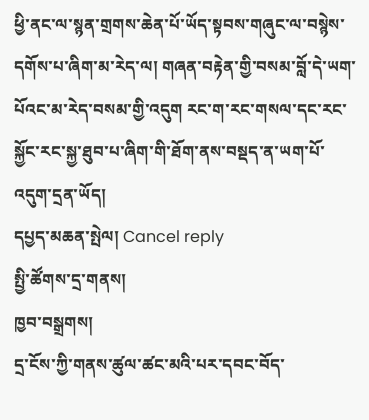ཕྱི་ནང་ལ་སྙན་གྲགས་ཆེན་པོ་ཡོད་སྟབས་གཞུང་ལ་བསྙེས་དགོས་པ་ཞིག་མ་རེད་ལ། གཞན་བརྟེན་གྱི་བསམ་བློ་དེ་ཡག་པོའང་མ་རེད་བསམ་གྱི་འདུག རང་ག་རང་གསལ་དང་རང་སྐྱོང་རང་སྐྱ་ཐུབ་པ་ཞིག་གི་ཐོག་ནས་བསྡད་ན་ཡག་པོ་འདུག་དྲན་ཡོད།
དཔྱད་མཆན་སྤེལ། Cancel reply
སྤྱི་ཚོགས་དྲ་གནས།
ཁྱབ་བསྒྲགས།
དྲ་ངོས་ཀྱི་གནས་ཚུལ་ཚང་མའི་པར་དབང་བོད་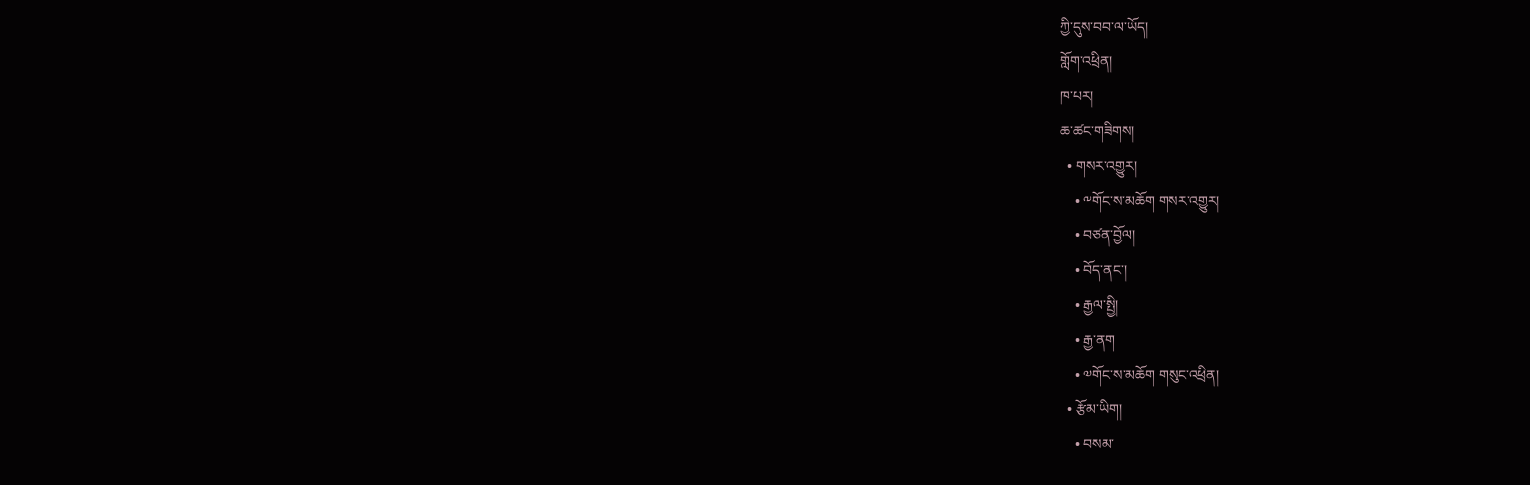ཀྱི་དུས་བབ་ལ་ཡོད།
གློག་འཕྲིན།
ཁ་པར།
ཆ་ཚང་གཟིགས།
  • གསར་འགྱུར།
    • ༸གོང་ས་མཆོག གསར་འགྱུར།
    • བཙན་བྱོལ།
    • བོད་ནང་།
    • རྒྱལ་སྤྱི།
    • རྒྱ་ནག
    • ༧གོང་ས་མཆོག གསུང་འཕྲིན།
  • རྩོམ་ཡིག།
    • བསམ་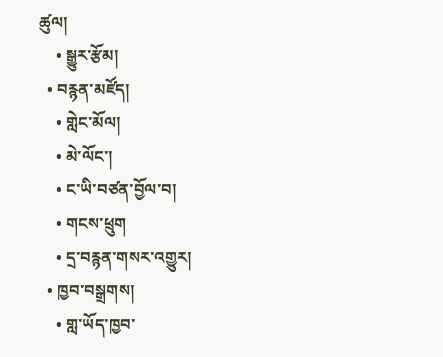ཚུལ།
    • སྒྱུར་རྩོམ།
  • བརྙན་མཛོད།
    • གླེང་མོལ།
    • མེ་ལོང་།
    • ང་ཡི་བཙན་བྱོལ་བ།
    • གངས་ཕྲུག
    • དྲ་བརྙན་གསར་འགྱུར།
  • ཁྱབ་བསྒྲགས།
    • གླ་ཡོད་ཁྱབ་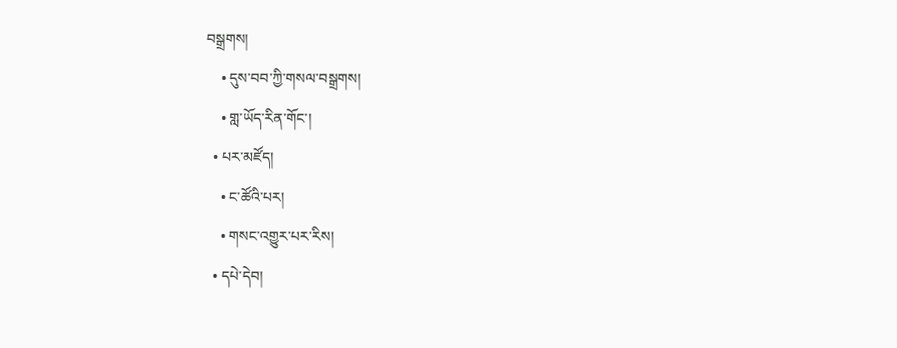བསྒྲགས།
    • དུས་བབ་ཀྱི་གསལ་བསྒྲགས།
    • གླ་ཡོད་རིན་གོང་།
  • པར་མཛོད།
    • ང་ཚོའི་པར།
    • གསང་འགྱུར་པར་རིས།
  • དཔེ་དེབ།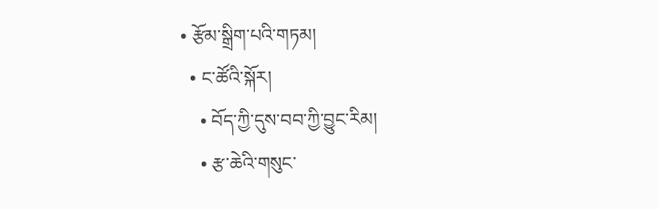• རྩོམ་སྒྲིག་པའི་གཏམ།
  • ང་ཚོའི་སྐོར།
    • བོད་ཀྱི་དུས་བབ་ཀྱི་བྱུང་རིམ།
    • རྩ་ཆེའི་གསུང་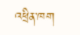འཕྲིན་ཁག